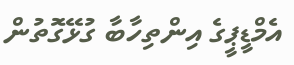އެމްޑީޕީގެ އިންތިހާބާ ގުޅޭގޮތުން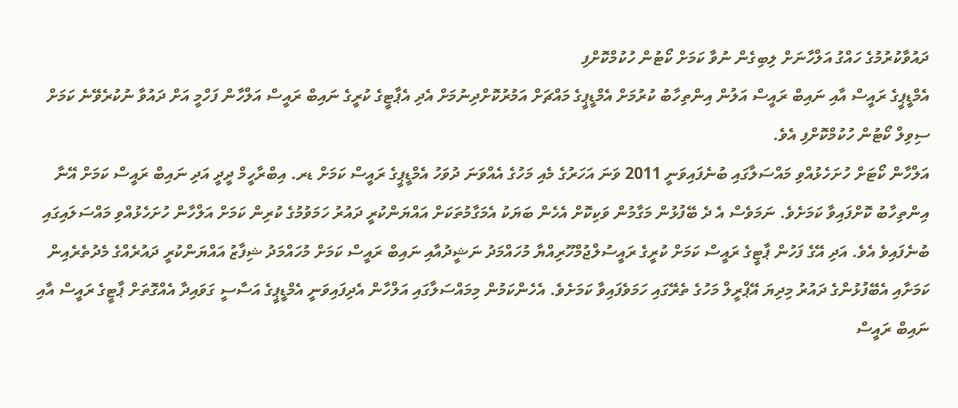ދައުވާކުރުމުގެ ހައްގު އަލްހާނަށް ލިބިގެން ނުވާ ކަމަށް ކޯޓުން ހުކުމްކޮށްފި
އެމްޑީޕީގެ ރައީސް އާއި ނައިބް ރައީސް އަލުން އިންތިހާބު ކުރުމަށް އެމްޑީޕީގެ މައްޗަށް އަމުރުކޮށްދިނުމަށް އެދި އެޕާޓީގެ ކުރީގެ ނައިބް ރައީސް އަލްހާން ފަހްމީ އަށް ދައުވާ ނުކުރެވޭނެ ކަމަށް ސިވިލް ކޯޓުން ހުކުމްކޮށްފި އެވެ.
އަލްހާން ކޯޓަށް ހުށަހެޅުއްވި މައްސަލާގައި ބުނެފައިވަނީ 2011 ވަނަ އަހަރުގެ މެއި މަހުގެ އެއްވަނަ ދުވަހު އެމްޑީޕީގެ ރައީސް ކަމަށް ޑރ. އިބްރާހީމް ދީދީ އަދި ނައިބް ރައީސް ކަމަށް އޭނާ އިންތިހާބު ކޮށްފައިވާ ކަމަށެވެ. ނަމަވެސް އެ ދެ ބޭފުޅުން މަގާމުން ވަކިކޮށް އެހެން ބަޔަކު އެމަގާމުތަކަށް އައްޔަންކުރީ ދައުރު ހަމަވުމުގެ ކުރިން ކަމަށް އަލްހާން ހުށަހެޅުއްވި މައްސަލައިގައި ބުނެފައިވެ އެވެ. އަދި އޭގެ ފަހުން ޕާޓީގެ ރައީސް ކަމަށް ކުރީގެ ރައީސުލްޖުމްހޫރިއްޔާ މުހައްމަދު ނަޝީދުއާއި ނައިބް ރައީސް ކަމަށް މުހައްމަދު ޝިފާޒު އައްޔަންކުރީ ދައުރެއްގެ މެދުތެރެއިން ކަމަށާއި އެބޭފުޅުންގެ ދައުރު މިދިޔަ އޭޕްރީލް މަހުގެ ތެރޭގައި ހަމަވެފައިވާ ކަމަށެވެ. އެހެންކަމުން މިމައްސަލާގައި އަލްހާން އެދިފައިވަނީ އެމްޑީޕީގެ އަސާސީ ގަވައިދާ އެއްގޮތަށް ޕާޓީގެ ރައީސް އާއި ނައިބް ރައީސް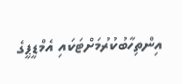އިންތިހާބުކުރުމަށްޓަކައި އެމްޑީޕީގެ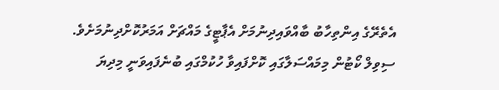އެތެރޭގެ އިންތިހާބު ބާއްވައިދިނުމަށް އެޕާޓީގެ މައްޗަށް އަމަރުކޮށްދިނުމަށެވެ.
ސިވިލް ކޯޓުން މިމައްސަލާގައި ކޮށްފައިވާ ހުކުމްގައި ބުނެފައިވަނީ މިދިޔަ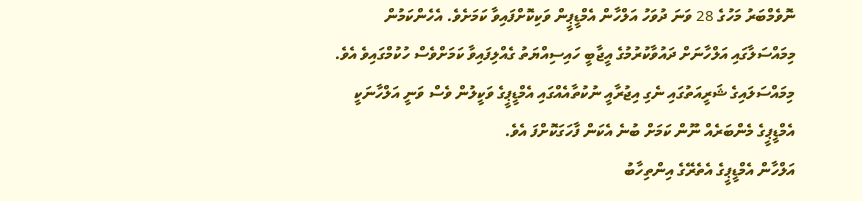ނޮވެމްބަރު މަހުގެ 28 ވަނަ ދުވަހު އަލްހާން އެމްޑީޕީން ވަކިކޮށްފައިވާ ކަމަށެވެ. އެހެންކަމުން މިމައްސަލާގައި އަލްހާނަށް ދައުވާކުރުމުގެ އީޖާބީ ހައިސިއްޔަތު ގެއްލިފައިވާ ކަމަށްވެސް ހުކުމްގައިވެ އެވެ.
މިމައްސަލައިގެ ޝަރީއަތުގައި ނެގި އިޖުރާއީ ނުކުތާއެއްގައި އެމްޑީޕީގެ ވަކީލުން ވެސް ވަނީ އަލްހާނަކީ އެމްޑީޕީގެ މެންބަރެއް ނޫން ކަމަށް ބުނެ އެކަން ފާހަގަކޮށްފަ އެވެ.
އަލްހާން އެމްޑީޕީގެ އެތެރޭގެ އިންތިހާބު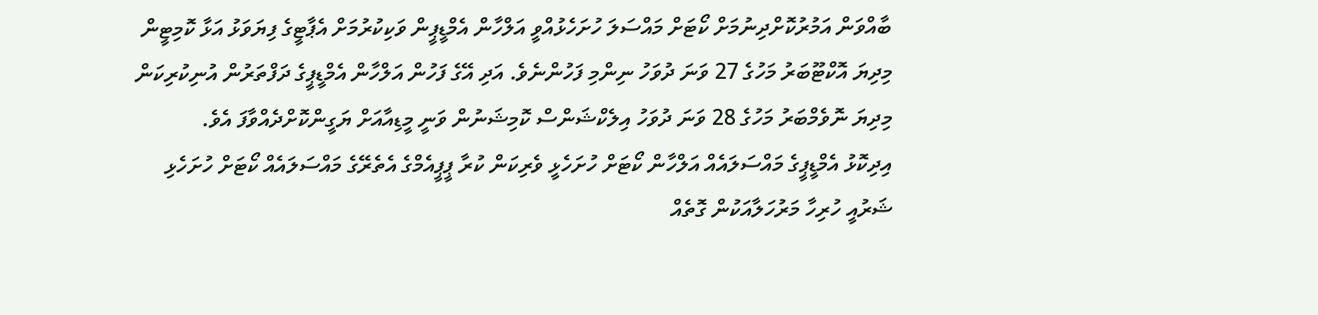ބާއްވަން އަމުރުކޮށްދިނުމަށް ކޯޓަށް މައްސަލަ ހުށަހެޅުއްވީ އަލްހާން އެމްޑީޕީން ވަކިކުރުމަށް އެޕާޓީގެ ފިޔަވަޅު އަޅާ ކޮމިޓީން މިދިޔަ އޮކްޓޫބަރު މަހުގެ 27 ވަނަ ދުވަހު ނިންމި ފަހުންނެވެ. އަދި އޭގެ ފަހުން އަލްހާން އެމްޑީޕީގެ ދަފްތަރުން އުނިކުރިކަން މިދިޔަ ނޮވެމްބަރު މަހުގެ 28 ވަނަ ދުވަހު އިލެކްޝަންސް ކޮމިޝަނުން ވަނީ މީޑިއާއަށް ޔަގީންކޮށްދެއްވާފަ އެވެ.
އިދިކޮޅު އެމްޑީޕީގެ މައްސަލައެއް އަލްހާން ކޯޓަށް ހުށަހެޅީ ވެރިކަން ކުރާ ޕީޕީއެމްގެ އެތެރޭގެ މައްސަލައެއް ކޯޓަށް ހުށަހެޅި ޝަރުއީ ހުރިހާ މަރުހަލާއަކުން ގޮތެއް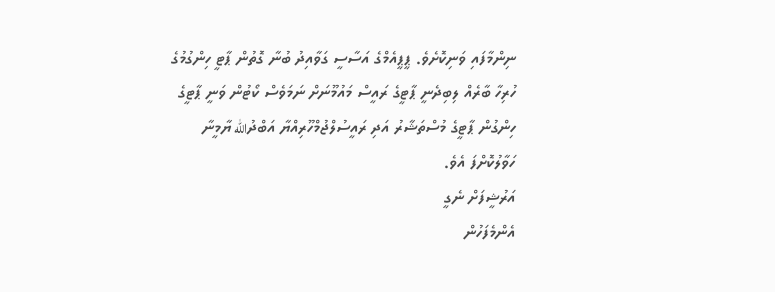ނިންމާފައި ވަނިކޮށެވެ. ޕީޕީއެމްގެ އަސާސީ ގަވާއިދު ބުނާ ގޮތުން ޕާޓީ ހިންގުމުގެ ހުރިހާ ބާރެއް ލިބިދެނީ ޕާޓީގެ ރައީސް މައުމޫނަށް ނަމަވެސް ކޯޓުން ވަނީ ޕާޓީގެ ހިންގުން ޕާޓީގެ މުސްތަޝާރު އަދި ރައީސުލްޖުމްހޫރިއްޔާ އަބްދުالله ޔާމީނާ ހަވާލުކޮށްފަ އެވެ.
އަރުޝީފަށް ނެގީ
އެންމެފަހުން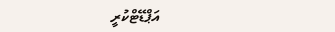އަޕްޑޭޓްކުރީ